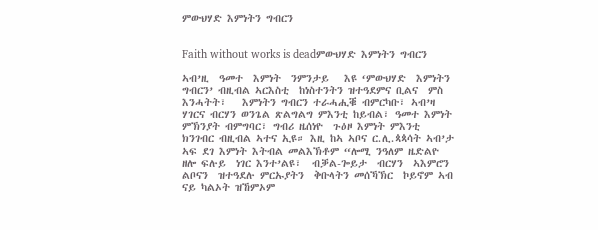ምውህሃድ እምነትን ግብርን


Faith without works is deadምውህሃድ እምነትን ግብርን

ኣብ’ዚ  ዓመተ  እምነት  ንምንታይ   እዩ ‘ምውህሃድ  እምነትን  ግብርን’ ብዚብል ኣርእስቲ  ከነስተንትን ዝተዓደምና ቢልና  ምስ እንሓትት፣   እምነትን ግብርን ተራሓሒቑ ብምርካቡ፣ ኣብ’ዛ ሃገርና ብርሃን ወንጌል ጽልግልግ ምእንቲ ከይብል፣ ዓመተ እምነት  ምኽንያት ብምግባር፣ ግብሪ ዜሰነዮ  ጉዕዞ እምነት ምእንቲ ክንገብር ብዚብል ኣተና ኢዩ። እዚ ከኣ ኣቦና ር.ሊ.ጳጳሳት ኣብ’ታ ኣፍ ደገ እምነት እትብል መልእኽቶም “ሎሚ ንዓለም ዜድልዮ  ዘሎ ፍሉይ  ነገር እንተ’ልዩ፣  ብቓል-ጐይታ  ብርሃን  ኣእምሮን  ልቦናን  ዝተዓደሉ ምርኡያትን  ቅቡላትን መሰኻኽር  ኮይኖም ኣብ ናይ ካልኦት ዝኸምኦም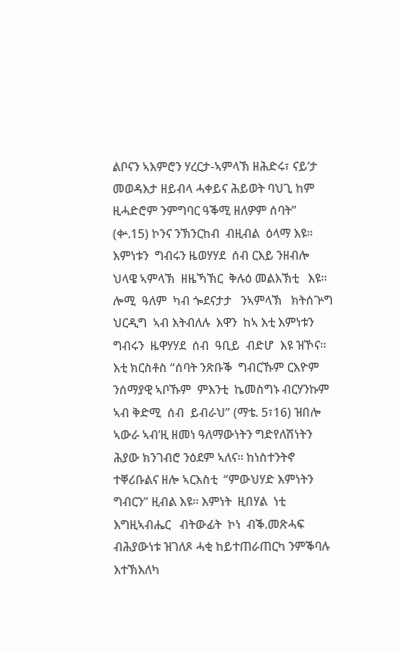ልቦናን ኣእምሮን ሃረርታ-ኣምላኽ ዘሕድሩ፣ ናይ’ታ መወዳእታ ዘይብላ ሓቀይና ሕይወት ባህጊ ከም ዚሓድሮም ንምግባር ዓቕሚ ዘለዎም ሰባት” (ቍ.15) ኮንና ንኽንርከብ  ብዚብል  ዕላማ እዩ። እምነቱን  ግብሩን ዜወሃሃደ  ሰብ ርእይ ንዘብሎ ህላዌ ኣምላኽ  ዘዜኻኽር  ቅሉዕ መልእኽቲ   እዩ። ሎሚ  ዓለም  ካብ ጐደናታታ   ንኣምላኽ   ክትሰጕግ   ህርዲግ  ኣብ እትብለሉ  እዋን  ከኣ እቲ እምነቱን   ግብሩን  ዜዋሃሃደ  ሰብ  ዓቢይ  ብድሆ  እዩ ዝኾና።  እቲ ክርስቶስ “ሰባት ንጽቡቕ  ግብርኹም ርእዮም  ንሰማያዊ ኣቦኹም  ምእንቲ  ኬመስግኑ ብርሃንኩም  ኣብ ቅድሚ  ሰብ  ይብራህ” (ማቴ. 5፣16) ዝበሎ ኣውራ ኣብ’ዚ ዘመነ ዓለማውነትን ግድየለሽነትን ሕያው ክንገብሮ ንዕደም ኣለና። ከነስተንትኖ ተቐሪቡልና ዘሎ ኣርእስቲ  “ምውህሃድ እምነትን ግብርን” ዚብል እዩ። እምነት  ዚበሃል  ነቲ  እግዚኣብሔር   ብትውፊት  ኮነ  ብቕ.መጽሓፍ ብሕያውነቱ ዝገለጾ ሓቂ ከይተጠራጠርካ ንምቕባሉ እተኽእለካ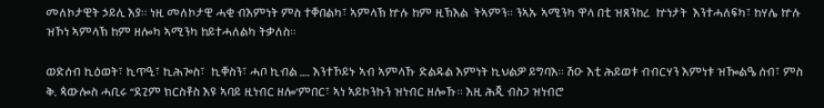መለኮታዊት ኃይሊ እያ። ነዚ መለኮታዊ ሓቂ ብእምነት ምስ ተቐበልካ፣ ኣምላኽ ኵሉ ከም ዚኽእል  ትኣምን። ንኣኡ ኣሚንካ ዋላ በቲ ዝጸንከረ  ኵነታት  እንተሓለፍካ፣ ከሃሌ ኵሉ ዝኾነ ኣምላኽ ከም ዘሎካ ኣሚንካ ከይተሓለልካ ትቃለስ።

ወድሰብ ኪዕወት፣ ኪጥዒ፣ ኪሕጐስ፣  ኪቐስን፣ ሓቦ ኪብል …. እንተኾይኑ ኣብ ኣምላኹ ድልዱል እምነት ኪህልዎ ይግባእ። ሽዑ እቲ ሕይወቱ ብብርሃን እምነቱ ዝዀልዔ ሰብ፣ ምስ ቅ. ጳውሎስ ሓቢሩ “ደጊም ክርስቶስ እዩ ኣባይ ዚነብር ዘሎ’ምበር፣ ኣነ ኣይኮንኩን ዝነብር ዘሎኹ። እዚ ሕጂ ብስጋ ዝነብሮ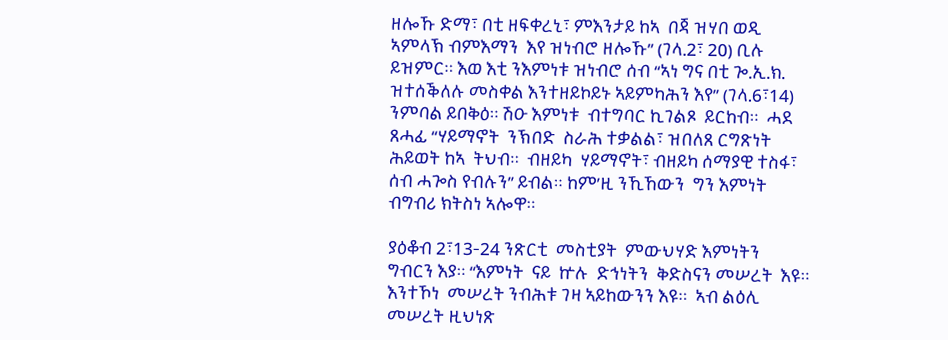ዘሎኹ ድማ፣ በቲ ዘፍቀረኒ፣ ምእንታይ ከኣ  በጃ ዝሃበ ወዲ ኣምላኽ ብምእማን  እየ ዝነብሮ ዘሎኹ” (ገላ.2፣ 20) ቢሉ ይዝምር። እወ እቲ ንእምነቱ ዝነብሮ ሰብ “ኣነ ግና በቲ ጐ.ኢ.ክ. ዝተሰቕለሉ መስቀል እንተዘይኮይኑ ኣይምካሕን እየ” (ገላ.6፣14) ንምባል ይበቅዕ። ሽዑ እምነቱ  ብተግባር ኪገልጾ  ይርከብ።  ሓደ ጸሓፊ “ሃይማኖት  ንኽበድ  ስራሕ ተቃልል፣ ዝበለጸ ርግጽነት ሕይወት ከኣ  ትህብ።  ብዘይካ  ሃይማኖት፣ ብዘይካ ሰማያዊ ተስፋ፣ ሰብ ሓጐስ የብሉን” ይብል። ከም’ዚ ንኺኸውን  ግን እምነት ብግብሪ ክትስነ ኣሎዋ።

ያዕቆብ 2፣13-24 ንጽርቲ  መስቲያት  ምውህሃድ እምነትን  ግብርን እያ። “እምነት  ናይ  ኵሉ  ድኅነትን  ቅድስናን መሠረት  እዩ። እንተኾነ  መሠረት ንብሕቱ ገዛ ኣይከውንን እዩ።  ኣብ ልዕሊ መሠረት ዚህነጽ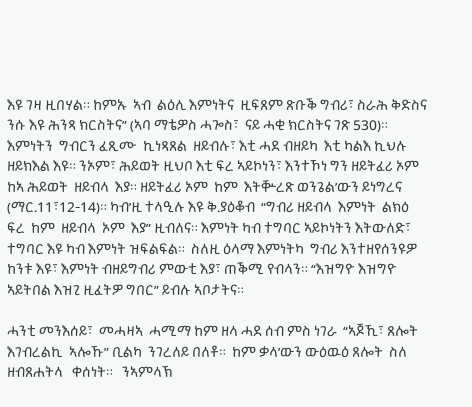እዩ ገዛ ዚበሃል። ከምኡ  ኣብ  ልዕሊ እምነትና  ዚፍጸም ጽቡቕ ግብሪ፣ ስራሕ ቅድስና ንሱ እዩ ሕንጻ ክርስትና” (ኣባ ማቴዎስ ሓጐስ፣  ናይ ሓቂ ክርስትና ገጽ 530)። እምነትን  ግብርን ፈጺሙ  ኪነጻጸል  ዘይብሉ፣ እቲ ሓደ ብዘይካ  እቲ ካልእ ኪህሉ ዘይክእል እዩ። ንኦም፣ ሕይወት ዚህቦ እቲ ፍረ ኣይኮነን፣ እንተኾነ ግን ዘይትፈሪ ኦም  ከኣ ሕይወት  ዘይብላ  እያ። ዘይትፈሪ ኦም  ከም  እትቝረጽ ወንጌል’ውን ይነግረና (ማር.11፣12-14)። ካብ’ዚ ተላዒሉ እዩ ቅ.ያዕቆብ  “ግብሪ ዘይብላ  እምነት  ልክዕ  ፍረ  ከም  ዘይብላ  ኦም  እያ” ዚብለና። እምነት ካብ ተግባር ኣይኮነትን እትውለድ፣ ተግባር እዩ ካብ እምነት ዝፍልፍል።  ስለዚ ዕላማ እምነትካ  ግብሪ እንተዘየሰንዩዎ  ከንቱ እዩ፣ እምነት ብዘይግብሪ ምውቲ እያ፣ ጠቕሚ የብላን። “እዝግዮ እዝግዮ ኣይትበል እዝጊ ዚፈትዎ ግበር” ይብሉ ኣቦታትና።

ሓንቲ መንእሰይ፣  መሓዛኣ  ሓሚማ ከም ዘላ ሓደ ሰብ ምስ ነገራ  “ኣጆኺ፣ ጸሎት እገብረልኪ  ኣሎኹ” ቢልካ  ንገረለይ በለቶ።  ከም ቃላ’ውን ውዕዉዕ ጸሎት  ስለ  ዘብጸሐትላ   ቀሰነት።   ንኣምላኽ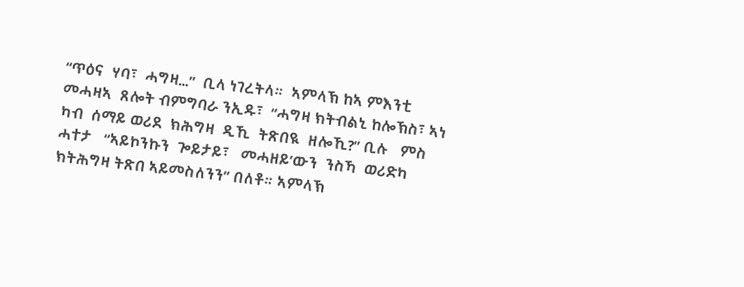“ጥዕና  ሃባ፣  ሓግዛ…”  ቢላ ነገረትላ።  ኣምላኽ ከኣ ምእንቲ  መሓዛኣ  ጸሎት ብምግባራ ንኢዱ፣  “ሓግዛ ክትብልኒ ከሎኽስ፣ ኣነ ካብ  ሰማይ ወሪደ  ክሕግዛ  ዲኺ  ትጽበዪ  ዘሎኺ?” ቢሉ   ምስ  ሓተታ   “ኣይኮንኩን  ጐይታይ፣   መሓዘይ’ውን  ንስኻ  ወሪድካ ክትሕግዛ ትጽበ ኣይመስለንን” በለቶ። ኣምላኽ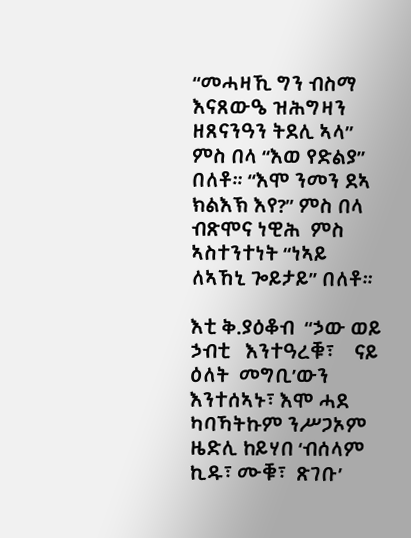“መሓዛኺ ግን ብስማ እናጸውዔ ዝሕግዛን ዘጸናንዓን ትደሊ ኣላ” ምስ በላ “እወ የድልያ” በለቶ። “እሞ ንመን ደኣ ክልእኽ እየ?” ምስ በላ ብጽሞና ነዊሕ  ምስ ኣስተንተነት “ነኣይ ለኣኸኒ ጐይታይ” በለቶ።

እቲ ቅ.ያዕቆብ  “ኃው ወይ  ኃብቲ   እንተዓረቑ፣    ናይ  ዕለት  መግቢ’ውን እንተሰኣኑ፣ እሞ ሓደ ካባኻትኩም ንሥጋኦም ዜድሊ ከይሃበ ‘ብሰላም ኪዱ፣ ሙቑ፣  ጽገቡ’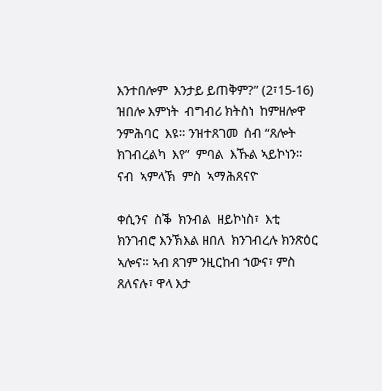እንተበሎም  እንታይ ይጠቅም?” (2፣15-16) ዝበሎ እምነት  ብግብሪ ክትስነ  ከምዘሎዋ ንምሕባር  እዩ። ንዝተጸገመ  ሰብ “ጸሎት ክገብረልካ  እየ”  ምባል  እኹል ኣይኮነን።  ናብ  ኣምላኽ  ምስ  ኣማሕጸናዮ

ቀሲንና  ስቕ  ክንብል  ዘይኮነስ፣  እቲ  ክንገብሮ እንኽእል ዘበለ  ክንገብረሉ ክንጽዕር ኣሎና። ኣብ ጸገም ንዚርከብ ኀውና፣ ምስ ጸለናሉ፣ ዋላ እታ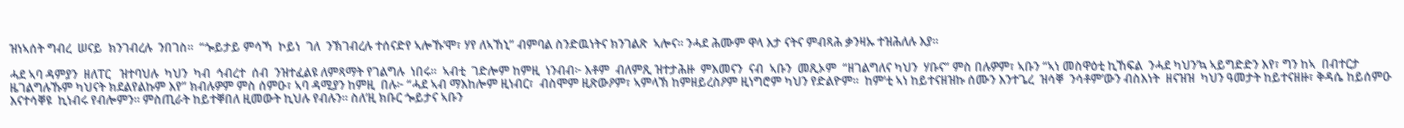ዝነኣሰት ግብረ  ሠናይ  ክንገብረሉ  ንበገስ።  “ጐይታይ ምሳኻ  ኮይነ  ገለ  ንኽገብረሉ ተሰናድየ ኣሎኹ’ሞ፣ ሃየ ለኣኸኒ” ብምባል ስንድዉነትና ክንገልጽ  ኣሎና። ንሓደ ሕሙም ዋላ እታ ናትና ምብጻሕ ቃንዛኡ ተዝሕለሉ እያ።

ሓደ ኣባ ዳምያን  ዘለፐር   ዝተባህሉ  ካህን  ካብ  ኅብረተ  ሰብ  ንዝተፈልዩ ለምጻማት የገልግሉ  ነበሩ።  ኣብቲ  ገድሎም ከምዚ  ነንብብ፦ እቶም  ብለምጺ ዝተታሕዙ  ምእመናን  ናብ  ኣቡን  መጺኦም  “ዘገልግለና ካህን  ሃቡና” ምስ በሉዎም፣ ኣቡን “ኣነ መስዋዕቲ ኪኸፍል  ንሓደ ካህን’ኳ ኣይግድድን እየ፣ ግን ከኣ  በብተርታ ዜገልግሉኹም ካህናት ክደልየልኩም እየ” ክብሉዎም ምስ ሰምዑ፣ ኣባ ዳሚያን ከምዚ  በሉ፦ “ሓደ ኣብ ማእከሎም ዚነብር፣  ብስሞም ዚጽውዖም፣ ኣምላኽ ከምዘይረስዖም ዚነግሮም ካህን የድልዮም።  ከም’ቲ ኣነ ከይተናዘዝኩ ሰሙን እንተጌረ  ዝሳቐ  ንሳቶም’ውን ብስእነት  ዘናዝዝ  ካህን ዓመታት ከይተናዘዙ፣ ቅዳሴ ከይሰምዑ እናተሳቐዩ  ኪነብሩ የብሎምን። ምስጢራት ከይተቐበለ ዚመውት ኪህሉ የብሉን። ስለ’ዚ ክቡር ጐይታና ኣቡን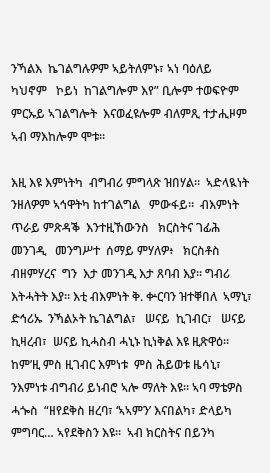ንኻልእ  ኬገልግሉዎም ኣይትለምኑ፣ ኣነ ባዕለይ  ካህኖም   ኮይነ  ከገልግሎም እየ” ቢሎም ተወፍዮም  ምርኡይ ኣገልግሎት  እናወፈዩሎም ብለምጺ ተታሒዞም ኣብ ማእከሎም ሞቱ።

እዚ እዩ እምነትካ  ብግብሪ ምግላጽ ዝበሃል።  ኣድላዪነት  ንዘለዎም ኣኅዋትካ ከተገልግል   ምውፋይ።  ብእምነት   ጥራይ ምጽዳቕ  እንተዚኸውንስ   ክርስትና ገፊሕ መንገዲ   መንግሥተ  ሰማይ ምሃለዎ፥   ክርስቶስ   ብዘምሃረና  ግን  እታ መንገዲ እታ ጸባብ እያ። ግብሪ እትሓትት እያ። እቲ ብእምነት ቅ. ቍርባን ዝተቐበለ  ኣማኒ፣  ድኅሪኡ  ንኻልኦት ኬገልግል፣   ሠናይ  ኪገብር፣   ሠናይ ኪዛረብ፣  ሠናይ ኪሓስብ ሓኒኑ ኪነቅል እዩ ዚጽዋዕ። ከም’ዚ ምስ ዚገብር እምነቱ  ምስ ሕይወቱ ዜሳኒ፣ ንእምነቱ ብግብሪ ይነብሮ ኣሎ ማለት እዩ። ኣባ ማቴዎስ ሓጐስ  “ዘየደቅስ ዘረባ፣ ‘ኣኣምን’ እናበልካ፣ ድላይካ  ምግባር… ኣየደቅስን እዩ።  ኣብ ክርስትና በይንካ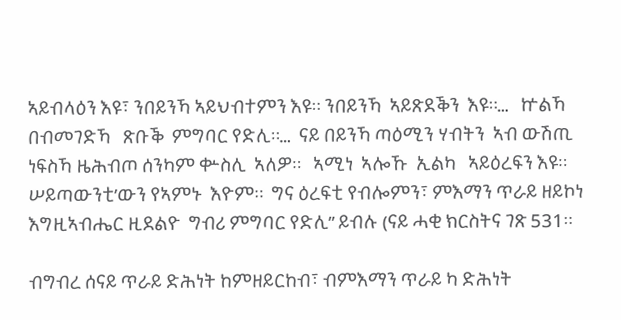ኣይብላዕን እዩ፣ ንበይንኻ ኣይህብተምን እዩ። ንበይንኻ  ኣይጽደቕን  እዩ።…   ኵልኻ በብመገድኻ   ጽቡቕ  ምግባር የድሊ።…  ናይ በይንኻ ጣዕሚን ሃብትን  ኣብ ውሽጢ ነፍስኻ ዜሕብጦ ሰንካም ቍስሊ  ኣለዎ።   ኣሚነ  ኣሎኹ  ኢልካ   ኣይዕረፍን እዩ።   ሠይጣውንቲ’ውን የኣምኑ  እዮም።  ግና ዕረፍቲ የብሎምን፣ ምእማን ጥራይ ዘይኮነ እግዚኣብሔር ዚደልዮ  ግብሪ ምግባር የድሊ” ይብሉ (ናይ ሓቂ ክርስትና ገጽ 531።

ብግብረ ሰናይ ጥራይ ድሕነት ከምዘይርከብ፣ ብምእማን ጥራይ ካ ድሕነት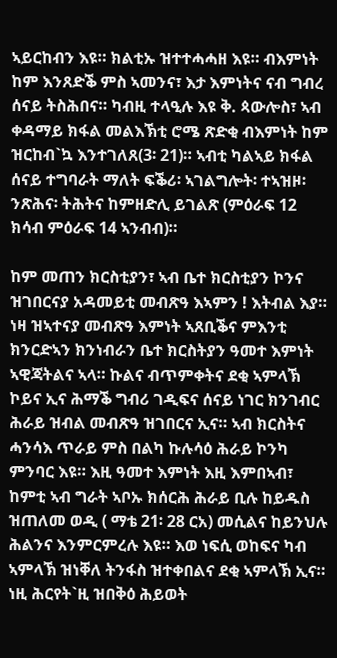ኣይርከብን እዩ። ክልቲኡ ዝተተሓሓዘ እዩ። ብእምነት ከም እንጸድቕ ምስ ኣመንና፣ እታ እምነትና ናብ ግብረ ሰናይ ትስሕበና። ካብዚ ተላዒሉ እዩ ቅ. ጳውሎስ፣ ኣብ ቀዳማይ ክፋል መልእኽቲ ሮሜ ጽድቂ ብእምነት ከም ዝርከብ`ኳ እንተገለጸ(3፡ 21)። ኣብቲ ካልኣይ ክፋል ሰናይ ተግባራት ማለት ፍቕሪ፡ ኣገልግሎት፡ ተኣዝዞ፡ ንጽሕና፡ ትሕትና ከምዘድሊ ይገልጽ (ምዕራፍ 12 ክሳብ ምዕራፍ 14 ኣንብብ)።

ከም መጠን ክርስቲያን፣ ኣብ ቤተ ክርስቲያን ኮንና ዝገበርናያ አዳመይቲ መብጽዓ እኣምን ! እትብል እያ። ነዛ ዝኣተናያ መብጽዓ እምነት ኣጸቢቕና ምእንቲ ክንርድኣን ክንነብራን ቤተ ክርስትያን ዓመተ እምነት ኣዊጃትልና ኣላ። ኩልና ብጥምቀትና ደቂ ኣምላኽ ኮይና ኢና ሕማቕ ግብሪ ገዲፍና ሰናይ ነገር ክንገብር ሕራይ ዝብል መብጽዓ ዝገበርና ኢና። ኣብ ክርስትና ሓንሳእ ጥራይ ምስ በልካ ኩሉሳዕ ሕራይ ኮንካ ምንባር እዩ። እዚ ዓመተ እምነት እዚ እምበኣብ፣ ከምቲ ኣብ ግራት ኣቦኡ ክሰርሕ ሕራይ ቢሉ ከይዱስ ዝጠለመ ወዲ ( ማቴ 21፡ 28 ርአ) መሲልና ከይንህሉ ሕልንና እንምርምረሉ እዩ። እወ ነፍሲ ወከፍና ካብ ኣምላኽ ዝነቐለ ትንፋስ ዝተቀበልና ደቂ ኣምላኽ ኢና። ነዚ ሕርየት`ዚ ዝበቅዕ ሕይወት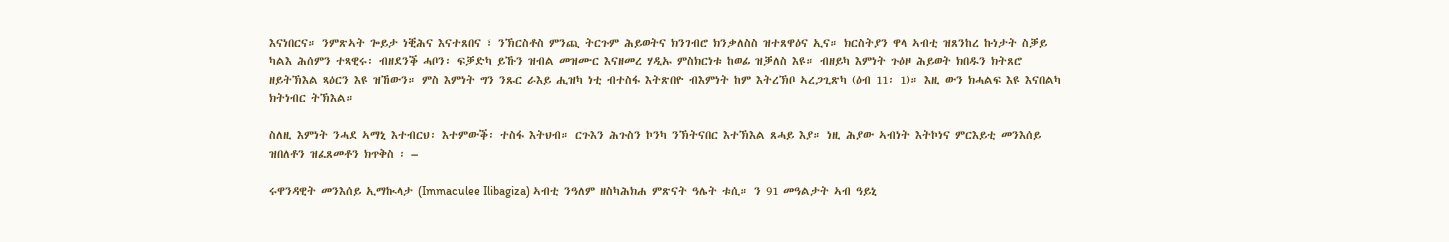እናነበርና። ንምጽኣት ጐይታ ነቒሕና እናተጸበና ፣ ንኽርስቶስ ምንጪ ትርጉም ሕይወትና ክንገብሮ ክንቃለስስ ዝተጸዋዕና ኢና። ክርስትያን ዋላ ኣብቲ ዝጸንከረ ኩነታት ስቓይ ካልእ ሕሰምን ተጻዊሩ፡ ብዘደንቕ ሓቦን፡ ፍቓድካ ይኹን ዝብል መዝሙር እናዘመረ ሃዲኡ ምስክርነቱ ከወፊ ዝቓለስ እዩ። ብዘይካ እምነት ጉዕዞ ሕይወት ክበዱን ክትጸሮ ዘይትኽእል ጻዕርን እዩ ዝኸውን። ምስ እምነት ግን ንጹር ራእይ ሒዝካ ነቲ ብተስፋ እትጽበዮ ብእምነት ከም እትረኽቦ ኣረጋጊጽካ (ዕብ 11፡ 1)። እዚ ውን ክሓልፍ እዩ እናበልካ ክትነብር ትኽእል።

ስለዚ እምነት ንሓደ ኣማኒ እተብርህ፡ እተምውቕ፡ ተስፋ እትህብ። ርጉእን ሕጉስን ኮንካ ንኽትናበር እተኽእል ጸሓይ እያ። ነዚ ሕያው ኣብነት እትኮነና ምርእይቲ መንእሰይ ዝበለቶን ዝፈጸመቶን ክጥቅስ ፡ –

ሩዋንዳዊት መንእሰይ ኢማኲላታ (Immaculee Ilibagiza) ኣብቲ ንዓለም ዘስካሕክሐ ምጽናት ዓሌት ቱሲ። ን 91 መዓልታት ኣብ ዓይኒ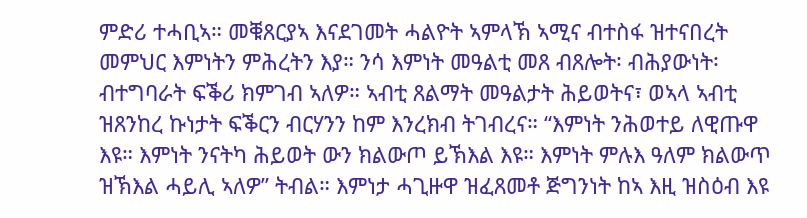ምድሪ ተሓቢኣ። መቑጸርያኣ እናደገመት ሓልዮት ኣምላኽ ኣሚና ብተስፋ ዝተናበረት መምህር እምነትን ምሕረትን እያ። ንሳ እምነት መዓልቲ መጸ ብጸሎት፡ ብሕያውነት፡ ብተግባራት ፍቕሪ ክምገብ ኣለዎ። ኣብቲ ጸልማት መዓልታት ሕይወትና፣ ወኣላ ኣብቲ ዝጸንከረ ኩነታት ፍቕርን ብርሃንን ከም እንረክብ ትገብረና። “እምነት ንሕወተይ ለዊጡዋ እዩ። እምነት ንናትካ ሕይወት ውን ክልውጦ ይኽእል እዩ። እምነት ምሉእ ዓለም ክልውጥ ዝኽእል ሓይሊ ኣለዎ” ትብል። እምነታ ሓጊዙዋ ዝፈጸመቶ ጅግንነት ከኣ እዚ ዝስዕብ እዩ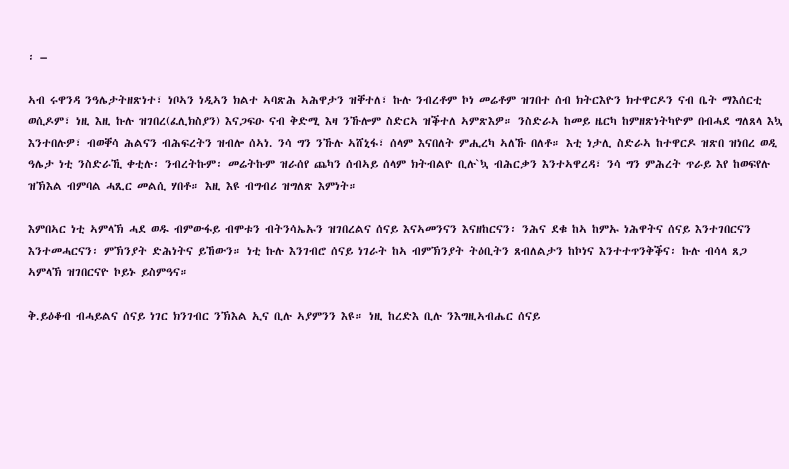፡ –

ኣብ ሩዋንዳ ንዓሌታትዘጽነተ፣ ነቦኣን ነዲኣን ክልተ ኣባጽሕ ኣሕዋታን ዝቐተለ፣ ኩሉ ንብረቶም ኮነ መሬቶም ዝገበተ ሰብ ክትርእዮን ክተዋርዶን ናብ ቤት ማእሰርቲ ወሲዶም፣ ነዚ እዚ ኩሉ ዝገበረ(ፈሊክስያን) እናጋፍዑ ናብ ቅድሚ እዛ ንኹሎም ስድርኣ ዝቕተለ ኣምጽእዎ። ንስድራኣ ከመይ ዜርካ ከምዘጽነትካዮም በብሓደ ግለጸላ እኳ እንተበሉዎ፣ ብወቐሳ ሕልናን ብሕፍረትን ዝብሎ ሰኣነ. ንሳ ግን ንኹሉ ኣሸኒፋ፣ ሰላም እናበለት ምሒረካ ኣለኹ በለቶ። እቲ ነታሊ ስድራኣ ከተዋርዶ ዝጽበ ዝነበረ ወዲ ዓሌታ ነቲ ንስድራኺ ቀቲሉ፡ ንብረትኩም፡ መሬትኩም ዝራሰየ ጨካን ሰብኣይ ሰላም ክትብልዮ ቢሉ`ኳ ብሕርቃን እንተኣዋረዳ፣ ንሳ ግን ምሕረት ጥራይ እየ ከወፍየሉ ዝኽእል ብምባል ሓጺር መልሲ ሃበቶ። እዚ እዩ ብግብሪ ዝግለጽ እምነት።

እምበኣር ነቲ ኣምላኽ ሓደ ወዱ ብምውፋይ ብሞቱን ብትንሳኤኡን ዝገበረልና ሰናይ እናኣመንናን እናዘከርናን፡ ንሕና ደቁ ከኣ ከምኡ ነሕዋትና ሰናይ እንተገበርናን እንተመሓርናን፡ ምኽንያት ድሕነትና ይኸውን። ነቲ ኩሉ እንገብሮ ሰናይ ነገራት ከኣ ብምኽንያት ትዕቢትን ጸብለልታን ከኮነና እንተተጥንቅቕና፡ ኩሉ ብሳላ ጸጋ ኣምላኽ ዝገበርናዮ ኮይኑ ይስምዓና።

ቅ.ይዕቆብ ብሓይልና ሰናይ ነገር ክንገብር ንኽእል ኢና ቢሉ ኣያምንን እዩ። ነዚ ከረድእ ቢሉ ንእግዚኣብሔር ሰናይ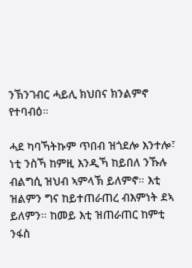ንኽንገብር ሓይሊ ክህበና ክንልምኖ የተባብዕ።

ሓደ ካባኻትኩም ጥበብ ዝጎደሎ እንተሎ፣ ነቲ ንስኻ ከምዚ እንዲኻ ከይበለ ንኹሉ ብልግሲ ዝህብ ኣምላኽ ይለምኖ። እቲ ዝልምን ግና ከይተጠራጠረ ብእምነት ደኣ ይለምን። ከመይ እቲ ዝጠራጠር ከምቲ ንፋስ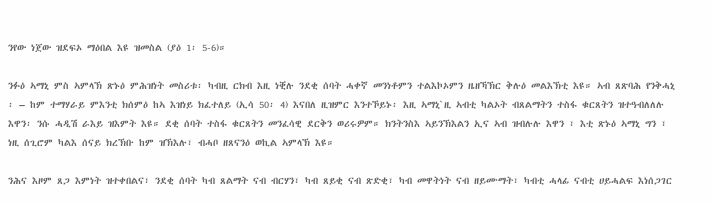ንየው ነጀው ዝደፍኦ ማዕበል እዩ ዝመስል (ያዕ 1፡ 5-6)።

ንፉዕ ኣማኒ ምስ ኣምላኽ ጽኑዕ ምሕዝነት መስሪቱ፡ ካብዚ ርክብ እዚ ነቒሉ ንደቂ ሰባት ሓቀኛ መንነቶምን ተልእኮኦምን ዜዘኻኽር ቅሉዕ መልእኽቲ እዩ። ኣብ ጸጽባሕ የንቅሓኒ ፡ – ከም ተማሃራይ ምእንቲ ክሰምዕ ከኣ እዝነይ ክፈተለይ (ኢሳ 50፡ 4) እናበለ ዚዝምር እንተኾይኑ፡ እዚ ኣማኒ`ዚ ኣብቲ ካልኦት ብጸልማትን ተስፋ ቁርጸትን ዝተዓብለለሉ እዋን፡ ንሱ ሓዲሽ ራእይ ዝእምት እዩ። ደቂ ሰባት ተስፋ ቁርጸትን መንፈሳዊ ደርቅን ወሪሩዎም። ክንትንስእ ኣይንኽእልን ኢና ኣብ ዝብሉሉ እዋን ፣ እቲ ጽኑዕ ኣማኒ ግን ፣ ነዚ ሰጊሮም ካልእ ሰናይ ክረኽቡ ከም ዝኽእሉ፣ ብሓቦ ዘጸናንዕ ወኪል ኣምላኽ እዩ።

ንሕና እዞም ጸጋ እምነት ዝተቀበልና፣ ንደቂ ሰባት ካብ ጸልማት ናብ ብርሃን፣ ካብ ጸይቂ ናብ ጽድቂ፣ ካብ መዋትነት ናብ ዘይሙማት፣ ካብቲ ሓላፊ ናብቲ ሀይሓልፍ እነሰጋገር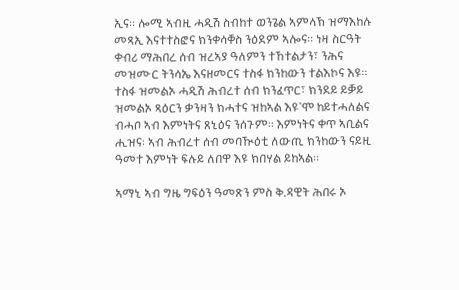ኢና። ሎሚ ኣብዚ ሓዲሽ ስብከተ ወንጌል ኣምላኽ ዝማእከሉ መጻኢ እናተተስፎና ክንቀሳቐስ ንዕደም ኣሎና። ነዛ ስርዓት ቀብሪ ማሕበረ ሰብ ዝረኣያ ዓለምን ተኸተልታን፣ ንሕና መዝሙር ትንሳኤ እናዘመርና ተስፋ ክንከውን ተልእኮና እዩ። ተስፋ ዝመልኦ ሓዲሽ ሕብረተ ሰብ ክንፈጥር፣ ክንደይ ይቓይ ዝመልኦ ጻዕርን ቃንዛን ክሓተና ዝከኣል እዩ`ሞ ከይተሓለልና ብሓቦ ኣብ እምነትና ጸኒዕና ንሰጉም። እምነትና ቀጥ ኣቢልና ሒዝና፡ ኣብ ሕብረተ ሰብ መባዂዕቲ ለውጢ ክንከውን ናይዚ ዓመተ እምነት ፍሉይ ለበዋ እዩ ክበሃል ይከኣል።

ኣማኒ ኣብ ግዜ ግፍዕን ዓመጽን ምስ ቅ.ዳዊት ሕበሩ ኦ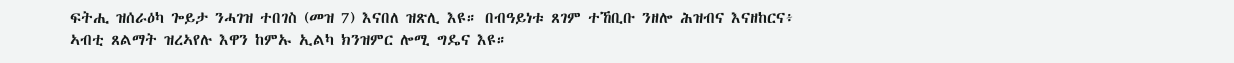ፍትሒ ዝሰራዕካ ጐይታ ንሓገዝ ተበገስ (መዝ 7) እናበለ ዝጽሊ እዩ። በብዓይነቱ ጸገም ተኸቢቡ ንዘሎ ሕዝብና እናዘከርና፥ ኣብቲ ጸልማት ዝረኣየሉ እዋን ከምኡ ኢልካ ክንዝምር ሎሚ ግዴና እዩ።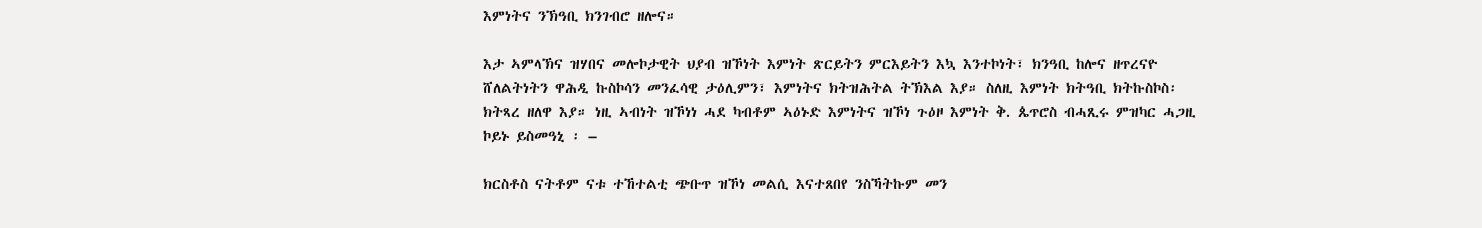እምነትና ንኽዓቢ ክንገብሮ ዘሎና።

እታ ኣምላኽና ዝሃበና መሎኮታዊት ህያብ ዝኾነት እምነት ጽርይትን ምርእይትን እኳ እንተኮነት፣ ክንዓቢ ከሎና ዘጥረናዮ ሸለልትነትን ዋሕዲ ኩስኮሳን መንፈሳዊ ታዕሊምን፣ እምነትና ክትዝሕትል ትኽእል እያ። ስለዚ እምነት ክትዓቢ ክትኩስኮስ፡ ክትጻረ ዘለዋ እያ። ነዚ ኣብነት ዝኾነነ ሓደ ካብቶም ኣዕኑድ እምነትና ዝኾነ ጉዕዞ እምነት ቅ. ጴጥሮስ ብሓጺሩ ምዝካር ሓጋዚ ኮይኑ ይስመዓኒ ፡ –

ክርስቶስ ናትቶም ናቱ ተኸተልቲ ጭቡጥ ዝኾነ መልሲ እናተጸበየ ንስኻትኩም መን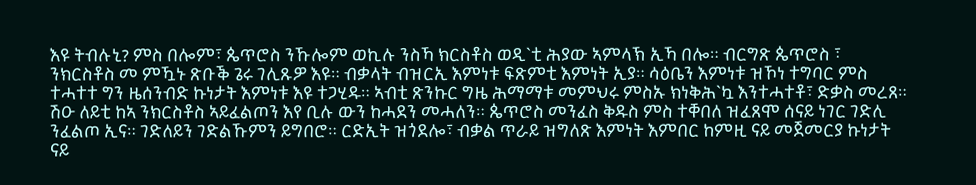እዩ ትብሉኒ? ምስ በሎም፣ ጴጥሮስ ንኹሎም ወኪሉ ንስኻ ክርስቶስ ወዲ`ቲ ሕያው ኣምላኽ ኢኻ በሎ። ብርግጽ ጴጥሮስ ፣ ንክርስቶስ መ ምዃኑ ጽቡቕ ጌሩ ገሊጹዎ እዩ። ብቃላት ብዝርኢ እምነቱ ፍጽምቲ እምነት ኢያ። ሳዕቤን እምነቱ ዝኾነ ተግባር ምስ ተሓተተ ግን ዜሰንብድ ኩነታት እምነቱ እዩ ተጋሂዱ። ኣብቲ ጽንኩር ግዜ ሕማማቱ መምህሩ ምስኡ ክነቅሕ`ኳ እንተሓተቶ፣ ድቃስ መረጸ። ሽዑ ለይቲ ከኣ ንክርስቶስ ኣይፈልጦን እየ ቢሉ ውን ከሓደን መሓለን። ጴጥሮስ መንፈስ ቅዱስ ምስ ተቐበለ ዝፈጸሞ ሰናይ ነገር ገድሊ ንፈልጦ ኢና። ገድለይን ገድልኹምን ይግበሮ። ርድኢት ዝጎደሎ፣ ብቃል ጥራይ ዝግለጽ እምነት እምበር ከምዚ ናይ መጀመርያ ኩነታት ናይ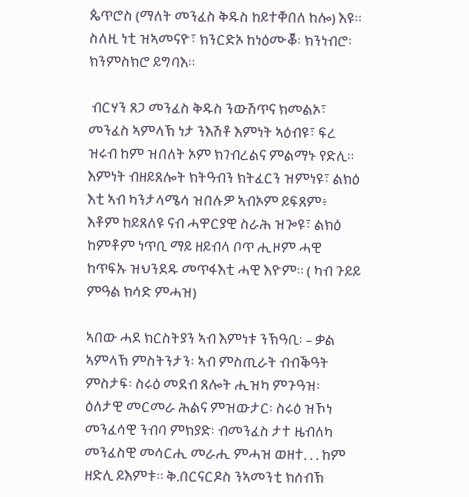ጴጥሮስ (ማለት መንፈስ ቅዱስ ከይተቐበለ ከሎ) እዩ። ስለዚ ነቲ ዝኣመናዮ፣ ክንርድኦ ከነዕሙቖ፡ ክንነብሮ፡ ክንምስክሮ ይግባእ።

 ብርሃን ጸጋ መንፈስ ቅዱስ ንውሽጥና ክመልኦ፣ መንፈስ ኣምላኽ ነታ ንእሽቶ እምነት ኣዕብዩ፣ ፍረ ዝሩብ ከም ዝበለት ኦም ክገብረልና ምልማኑ የድሊ። እምነት ብዘይጸሎት ክትዓብን ክትፈርን ዝምነዩ፣ ልክዕ እቲ ኣብ ካንታላሜሳ ዝበሉዎ ኣብኦም ይፍጸም፥ እቶም ከይጸለዩ ናብ ሓዋርያዊ ስራሕ ዝጐዩ፣ ልክዕ ከምቶም ነጥቢ ማይ ዘይብላ ቦጥ ሒዞም ሓዊ ከጥፍኡ ዝህንደዱ መጥፋእቲ ሓዊ እዮም። ( ካብ ጉይይ ምዓል ክሳድ ምሓዝ)

ኣበው ሓደ ክርስትያን ኣብ እምነቱ ንኽዓቢ፡ – ቃል ኣምላኽ ምስትንታን፡ ኣብ ምስጢራት ብብቕዓት ምስታፍ፡ ስሩዕ መደብ ጸሎት ሒዝካ ምጉዓዝ፡ ዕለታዊ መርመራ ሕልና ምዝውታር፡ ስሩዕ ዝኾነ መንፈሳዊ ንብባ ምክያድ፡ ብመንፈስ ታተ ዜብለካ መንፈስዊ መሳርሒ መራሒ ምሓዝ ወዘተ. . . ከም ዘድሊ ይእምቱ። ቅ.በርናርዶስ ንኣመንቲ ክሰብኽ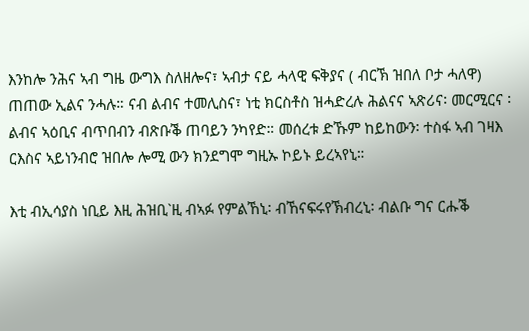እንከሎ ንሕና ኣብ ግዜ ውግእ ስለዘሎና፣ ኣብታ ናይ ሓላዊ ፍቅያና ( ብርኽ ዝበለ ቦታ ሓለዋ) ጠጠው ኢልና ንሓሉ። ናብ ልብና ተመሊስና፣ ነቲ ክርስቶስ ዝሓድረሉ ሕልናና ኣጽሪና፡ መርሚርና ፡ ልብና ኣዕቢና ብጥበብን ብጽቡቕ ጠባይን ንካየድ። መሰረቱ ድኹም ከይከውን፡ ተስፋ ኣብ ገዛእ ርእስና ኣይነንብሮ ዝበሎ ሎሚ ውን ክንደግሞ ግዚኡ ኮይኑ ይረኣየኒ።

እቲ ብኢሳያስ ነቢይ እዚ ሕዝቢ`ዚ ብኣፉ የምልኸኒ፡ ብኸናፍሩየኽብረኒ፡ ብልቡ ግና ርሑቕ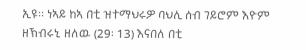ኢዩ። ነኣይ ከኣ በቲ ዝተማህሩዎ ባህሊ ሰብ ገይሮም እዮም ዘኽብሩኒ ዘለዉ (29፡ 13) እናበለ በቲ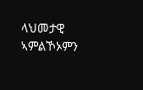ላህመታዊ ኣምልኾኦምን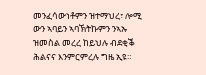መንፈሳውነቶምን ዝተማህረ፣ ሎሚ ውን ኣባይን ኣባኽትኩምን ንኣኡ ዝመስል መረረ ከይህሉ ብደቂቕ ሕልናና እንምርምረሉ ግዜ ኢዩ።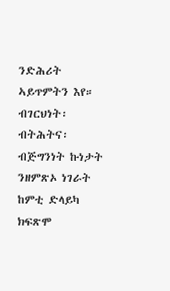ንድሕሪት ኣይጥምትን እየ። ብገርህነት፡ ብትሕትና፡ ብጅግንነት ኩነታት ንዘምጽኦ ነገራት ከምቲ ድላይካ ክፍጽሞ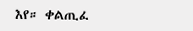እየ። ቀልጢፈ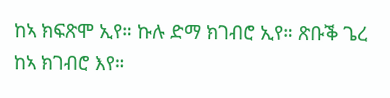ከኣ ክፍጽሞ ኢየ። ኩሉ ድማ ክገብሮ ኢየ። ጽቡቕ ጌረ ከኣ ክገብሮ እየ።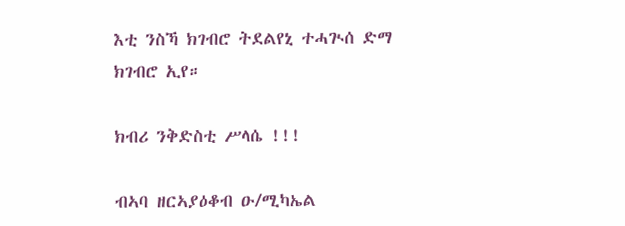እቲ ንስኻ ክገብሮ ትደልየኒ ተሓጒሰ ድማ ክገብሮ ኢየ።

ክብሪ ንቅድስቲ ሥላሴ !!!

ብኣባ ዘርኣያዕቆብ ዑ/ሚካኤል